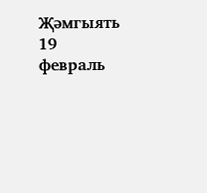Җәмгыять
19 февраль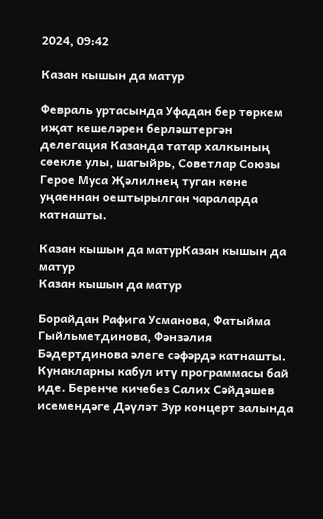2024, 09:42

Казан кышын да матур

Февраль уртасында Уфадан бер төркем иҗат кешеләрен берләштергән делегация Казанда татар халкының сөекле улы, шагыйрь, Советлар Союзы Герое Муса Җәлилнең туган көне уңаеннан оештырылган чараларда катнашты.

Казан кышын да матурКазан кышын да матур
Казан кышын да матур

Борайдан Рафига Усманова, Фатыйма Гыйльметдинова, Фәнзәлия Бәдертдинова әлеге сәфәрдә катнашты. Кунакларны кабул итү программасы бай иде. Беренче кичебез Салих Сәйдәшев исемендәге Дәүләт Зур концерт залында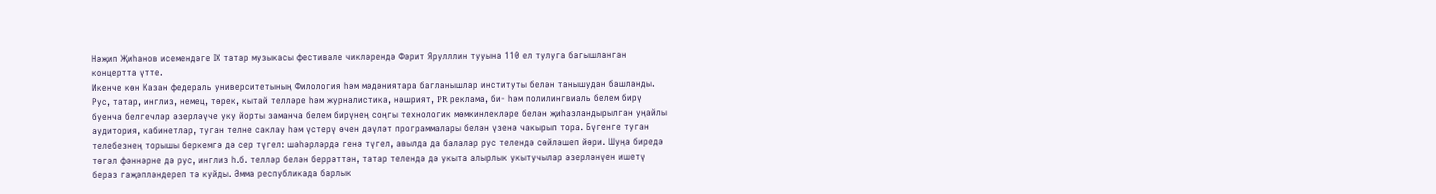Нәҗип Җиһанов исемендәге IХ татар музыкасы фестивале чикләрендә Фәрит Ярулллин тууына 110 ел тулуга багышланган концертта үтте.
Икенче көн Казан федераль университетының Филология һәм мәдәниятара багланышлар институты белән танышудан башланды. Рус, татар, инглиз, немец, төрек, кытай телләре һәм журналистика, нәшрият, PR реклама, би- һәм полилингвиаль белем бирү буенча белгечләр әзерләүче уку йорты заманча белем бирүнең соңгы технологик мөмкинлекләре белән җиһазландырылган уңайлы аудитория, кабинетлар, туган телне саклау һәм үстерү өчен дәүләт программалары белән үзенә чакырып тора. Бүгенге туган телебезнең торышы беркемгә дә сер түгел: шәһәрләрдә генә түгел, авылда да балалар рус телендә сөйләшеп йөри. Шуңа биредә төгәл фәннәрне дә рус, инглиз һ.б. телләр белән беррәттән, татар телендә дә укыта алырлык укытучылар әзерләнүен ишетү бераз гаҗәпләндереп тә куйды. Әмма республикада барлык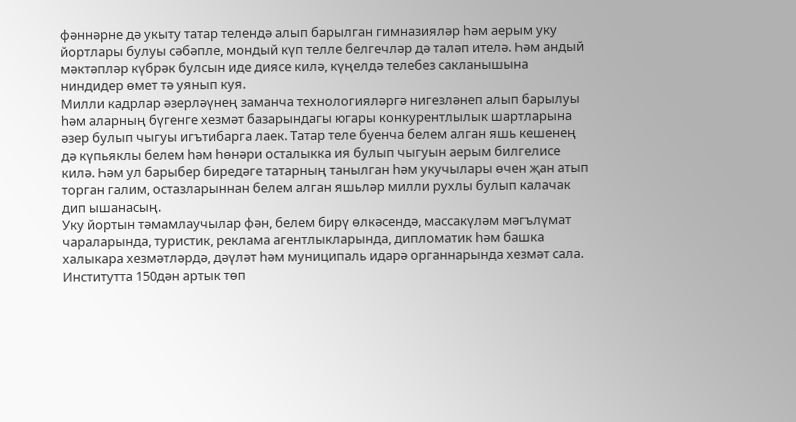фәннәрне дә укыту татар телендә алып барылган гимназияләр һәм аерым уку йортлары булуы сәбәпле, мондый күп телле белгечләр дә таләп ителә. Һәм андый мәктәпләр күбрәк булсын иде диясе килә, күңелдә телебез сакланышына ниндидер өмет тә уянып куя.
Милли кадрлар әзерләүнең заманча технологияләргә нигезләнеп алып барылуы һәм аларның бүгенге хезмәт базарындагы югары конкурентлылык шартларына әзер булып чыгуы игътибарга лаек. Татар теле буенча белем алган яшь кешенең дә күпьяклы белем һәм һөнәри осталыкка ия булып чыгуын аерым билгелисе килә. Һәм ул барыбер биредәге татарның танылган һәм укучылары өчен җан атып торган галим, остазларыннан белем алган яшьләр милли рухлы булып калачак дип ышанасың.
Уку йортын тәмамлаучылар фән, белем бирү өлкәсендә, массакүләм мәгълүмат чараларында, туристик, реклама агентлыкларында, дипломатик һәм башка халыкара хезмәтләрдә, дәүләт һәм муниципаль идарә органнарында хезмәт сала. Институтта 150дән артык төп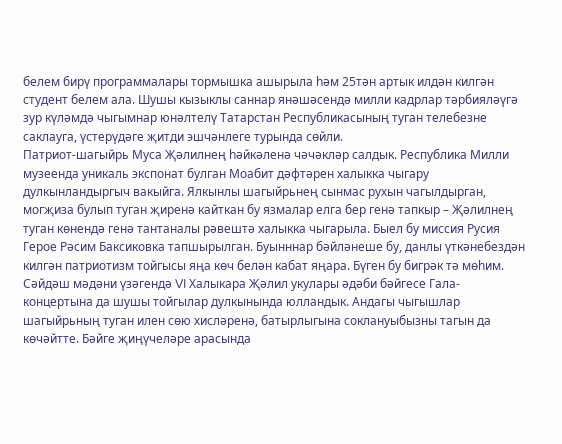белем бирү программалары тормышка ашырыла һәм 25тән артык илдән килгән студент белем ала. Шушы кызыклы саннар янәшәсендә милли кадрлар тәрбияләүгә зур күләмдә чыгымнар юнәлтелү Татарстан Республикасының туган телебезне саклауга, үстерүдәге җитди эшчәнлеге турында сөйли.
Патриот-шагыйрь Муса Җәлилнең һәйкәленә чәчәкләр салдык. Республика Милли музеенда уникаль экспонат булган Моабит дәфтәрен халыкка чыгару дулкынландыргыч вакыйга. Ялкынлы шагыйрьнең сынмас рухын чагылдырган, могҗиза булып туган җиренә кайткан бу язмалар елга бер генә тапкыр – Җәлилнең туган көнендә генә тантаналы рәвештә халыкка чыгарыла. Быел бу миссия Русия Герое Рәсим Баксиковка тапшырылган. Буынннар бәйләнеше бу, данлы үткәнебездән килгән патриотизм тойгысы яңа көч белән кабат яңара. Бүген бу бигрәк тә мөһим. Сәйдәш мәдәни үзәгендә VI Халыкара Җәлил укулары әдәби бәйгесе Гала-концертына да шушы тойгылар дулкынында юлландык. Андагы чыгышлар шагыйрьның туган илен сөю хисләренә, батырлыгына соклануыбызны тагын да көчәйтте. Бәйге җиңүчеләре арасында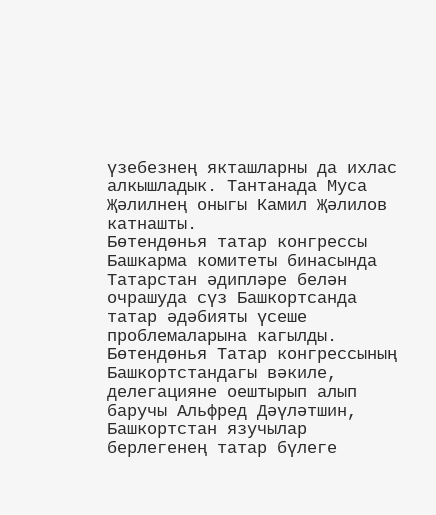үзебезнең якташларны да ихлас алкышладык. Тантанада Муса Җәлилнең оныгы Камил Җәлилов катнашты.
Бөтендөнья татар конгрессы Башкарма комитеты бинасында Татарстан әдипләре белән очрашуда сүз Башкортсанда татар әдәбияты үсеше проблемаларына кагылды. Бөтендөнья Татар конгрессының Башкортстандагы вәкиле, делегацияне оештырып алып баручы Альфред Дәүләтшин, Башкортстан язучылар берлегенең татар бүлеге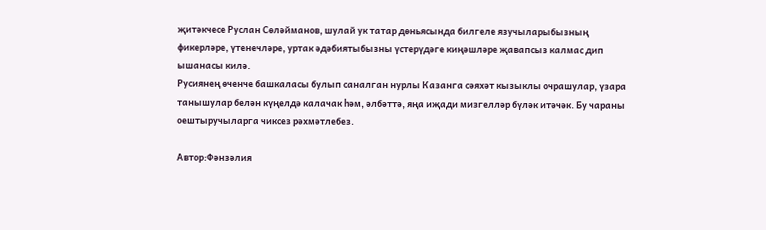җитәкчесе Руслан Сөләйманов, шулай ук татар дөньясында билгеле язучыларыбызның фикерләре, үтенечләре, уртак әдәбиятыбызны үстерүдәге киңәшләре җавапсыз калмас дип ышанасы килә.
Русиянең өченче башкаласы булып саналган нурлы Казанга сәяхәт кызыклы очрашулар, үзара танышулар белән күңелдә калачак һәм, әлбәттә, яңа иҗади мизгелләр бүләк итәчәк. Бу чараны оештыручыларга чиксез рәхмәтлебез.

Автор:Фәнзәлия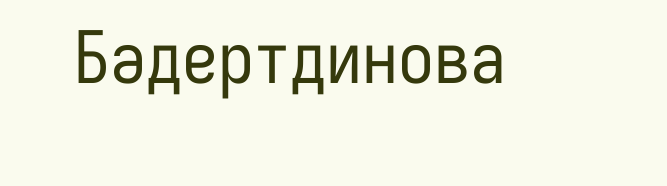Бәдертдинова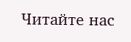Читайте нас